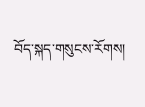བོད་སྐད་གསུངས་རོགས།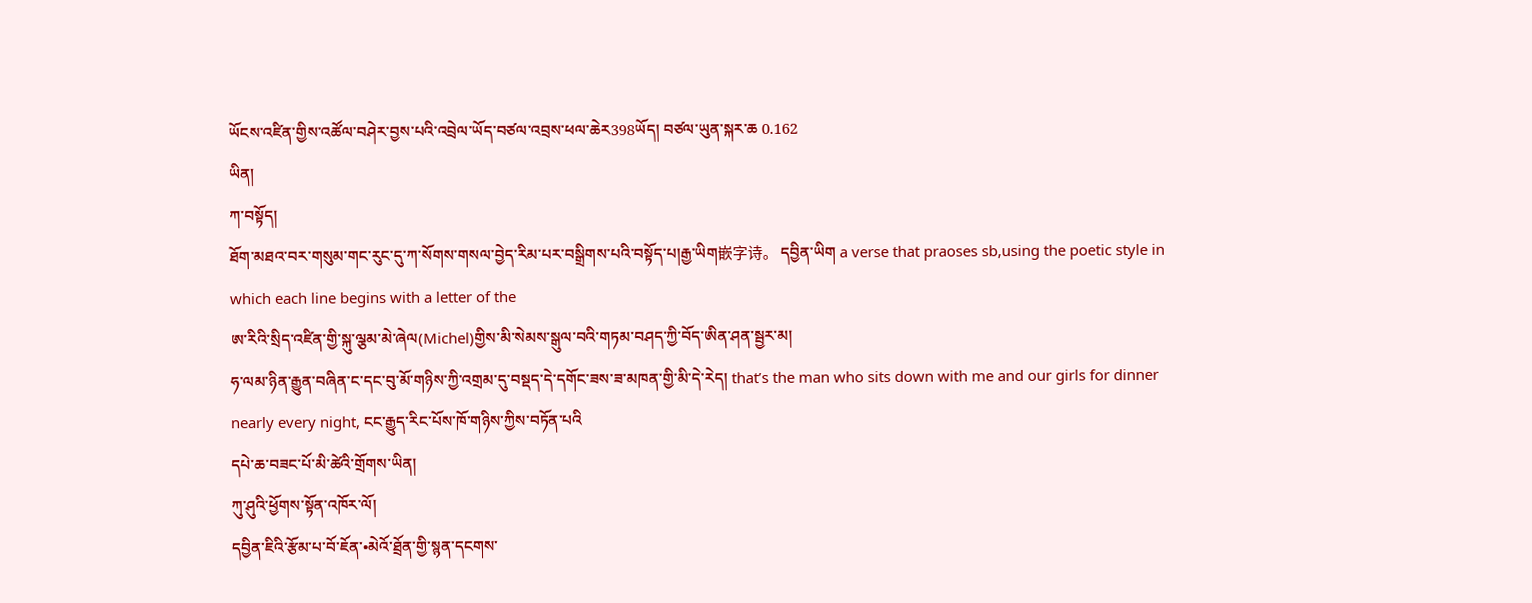ཡོངས་འཛིན་གྱིས་འཚོལ་བཤེར་བྱས་པའི་འབྲེལ་ཡོད་བཙལ་འབྲས་ཕལ་ཆེར398ཡོད། བཙལ་ཡུན་སྐར་ཆ 0.162
ཡིན།
ཀ་བསྟོད།
ཐོག་མཐའ་བར་གསུམ་གང་རུང་དུ་ཀ་སོགས་གསལ་བྱེད་རིམ་པར་བསྒྲིགས་པའི་བསྟོད་པ།རྒྱ་ཡིག嵌字诗。 དབྱིན་ཡིག a verse that praoses sb,using the poetic style in which each line begins with a letter of the
ཨ་རིའི་སྲིད་འཛིན་གྱི་སྐུ་ལྕམ་མེ་ཞེལ(Michel)གྱིས་མི་སེམས་སྒུལ་བའི་གཏམ་བཤད་ཀྱི་བོད་ཨིན་ཤན་སྦྱར་མ།
ཧ་ལམ་ཉིན་རྒྱུན་བཞིན་ང་དང་བུ་མོ་གཉིས་ཀྱི་འགྲམ་དུ་བསྡད་དེ་དགོང་ཟས་ཟ་མཁན་གྱི་མི་དེ་རེད། that’s the man who sits down with me and our girls for dinner nearly every night, ངང་རྒྱུད་རིང་པོས་ཁོ་གཉིས་ཀྱིས་བཏོན་པའི
དཔེ་ཆ་བཟང་པོ་མི་ཚེའི་གྲོགས་ཡིན།
ཀུ་ཤུའི་ཕྱོགས་སྟོན་འཁོར་ལོ།
དབྱིན་ཇིའི་རྩོམ་པ་བོ་ཇོན་•མེའོ་ཐྲོན་གྱི་སྙན་དངགས་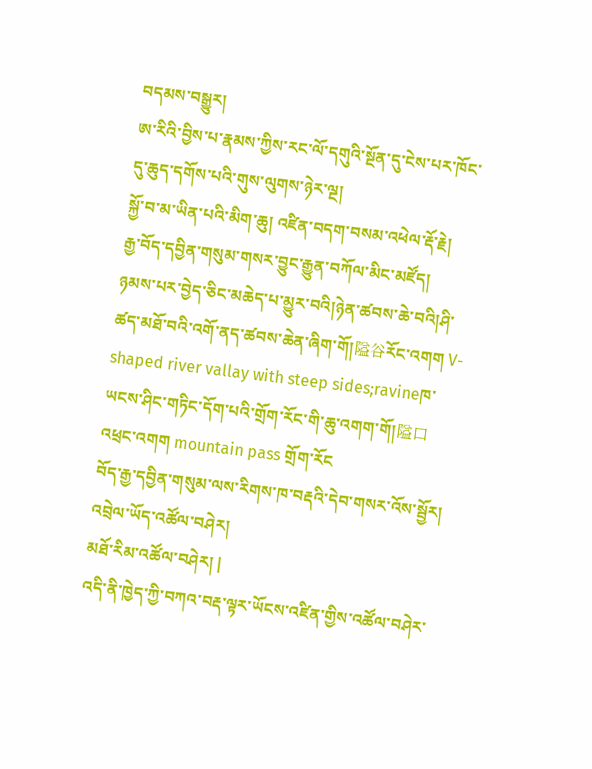བདམས་བསྒྱུར།
ཨ་རིའི་བྱིས་པ་རྣམས་ཀྱིས་རང་ལོ་དགུའི་སྔོན་དུ་ངེས་པར་ཁོང་དུ་ཆུད་དགོས་པའི་གུས་ལུགས་ཉེར་ལྔ།
སྐྱོ་བ་མ་ཡིན་པའི་མིག་ཆུ། འཛིན་བདག་བསམ་འཕེལ་རྡོ་རྗེ།
རྒྱ་བོད་དབྱིན་གསུམ་གསར་བྱུང་རྒྱུན་བཀོལ་མིང་མཛོད།
ཉམས་པར་བྱེད་ཅིང་མཆེད་པ་མྱུར་བའི།ཉེན་ཚབས་ཆེ་བའི།ཤི་ཚད་མཐོ་བའི་འགོ་ནད་ཚབས་ཆེན་ཞིག་གོ།隘谷རོང་འགག V-shaped river vallay with steep sides;ravineཁ་ཡངས་ཤིང་གཏིང་དོག་པའི་གྲོག་རོང་གི་ཆུ་འགག་གོ།隘口 འཕྲང་འགག mountain pass གྲོག་རོང
བོད་རྒྱ་དབྱིན་གསུམ་ལས་རིགས་ཁ་བརྡའི་དེབ་གསར་འོས་སྦྱོར།
འབྲེལ་ཡོད་འཚོལ་བཤེར།
མཐོ་རིམ་འཚོལ་བཤེར། |
འདི་ནི་ཁྱེད་ཀྱི་བཀའ་བརྡ་ལྟར་ཡོངས་འཛིན་གྱིས་འཚོལ་བཤེར་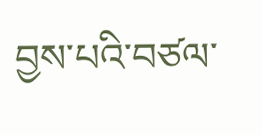བྱས་པའི་བཙལ་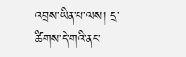འབྲས་ཡིན་པ་ལས། དྲ་ཚིགས་དེ་གའི་ནང་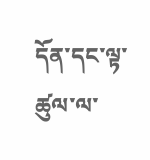དོན་དང་ལྟ་ཚུལ་ལ་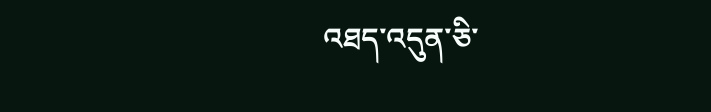འཐད་འདུན་ཅི་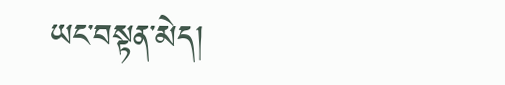ཡང་བསྟན་མེད།